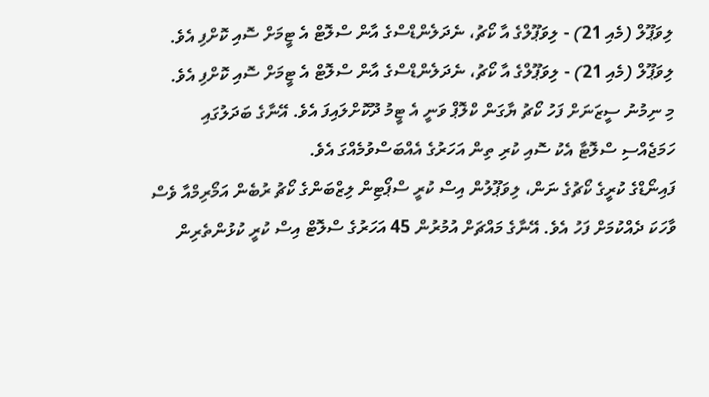ލިވަޕޫލް (މެއި 21) - ލިވަޕޫލްގެ އާ ކޯޗު، ނެދަލެންޑްސްގެ އާން ސްލޮޓް އެ ޓީމަށް ސޮއި ކޮށްފި އެވެ.
ލިވަޕޫލް (މެއި 21) - ލިވަޕޫލްގެ އާ ކޯޗު، ނެދަލެންޑްސްގެ އާން ސްލޮޓް އެ ޓީމަށް ސޮއި ކޮށްފި އެވެ.
މި ނިމުނު ސީޒަނަށް ފަހު ކޯޗު ޔާގަން ކްލޮޕް ވަނީ އެ ޓީމު ދޫކޮށްލައިފަ އެވެ. އޭނާގެ ބަދަލުގައި ހަމަޖެއްސި ސްލޮޓާ އެކު ސޮއި ކުރި ތިން އަހަރުގެ އެއްބަސްވުމެއްގަ އެވެ.
ފައިނޯޑްގެ ކުރީގެ ކޯޗުގެ ނަން، ލިވަޕޫލުން އިސް ކުރީ ސްޕޯޓިން ލިޒްބަންގެ ކޯޗު ރުބެން އަމޯރިމްއާ ވެސް ވާހަކަ ދެއްކުމަށް ފަހު އެވެ. އޭނާގެ މައްޗަށް އުމުރުން 45 އަހަރުގެ ސްލޮޓް އިސް ކުރީ ކުޅުންތެރިން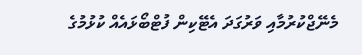މެނޭޖްކުރުމާއި ވަރުގަދަ އެޓޭކިން ފުޓްބޯޅައެއް ކުޅުމުގެ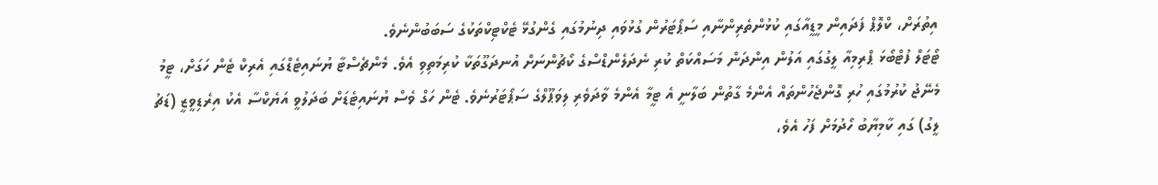އިތުރަށް، ކްލޮޕް ފަދައިން މީޑީއާގައި ކުޅުންތެރިންނާއި ސަޕޯޓަރުން ގުޅުވައި ދިނުމުގައި ގެންގުޅޭ ޓެކްޓިކްތަކުގެ ސަބަބުންނެވެ.
ޓޯޓަލް ފުޓްބޯޅަ ޕްރިމިއާ ލީގުގައި އަލުން އިންދަން މަސައްކަތް ކުރި ނެދަލެންޑްސްގެ ކޯޗުންނަށް އުނދަގޫތަކާ ކުރިމަތިވި އެވެ. މެންޗެސްޓާ ޔުނައިޓެޑްގައި އެރިކް ޓެން ހަގަށް، ޓީމު މެނޭޖު ކުރުމުގައި ހުރި ގޮންޖެހުންތައް އެންމެ ގާތުން ބަލާނީ އެ ޓީމާ އެންމެ ވާދަވެރި ލިވަޕޫލްގެ ސަޕޯޓަރުނެވެ. ޓެން ހަގް ވެސް ޔުނައިޓެޑަށް ބަދަލުވީ އަޔެކްސާ އެކު އިރެޑިވީޒީ (ޑަޗު ލީގު) ގައި ކާމިޔާބު ހޯދުމަށް ފަހު އެވެ،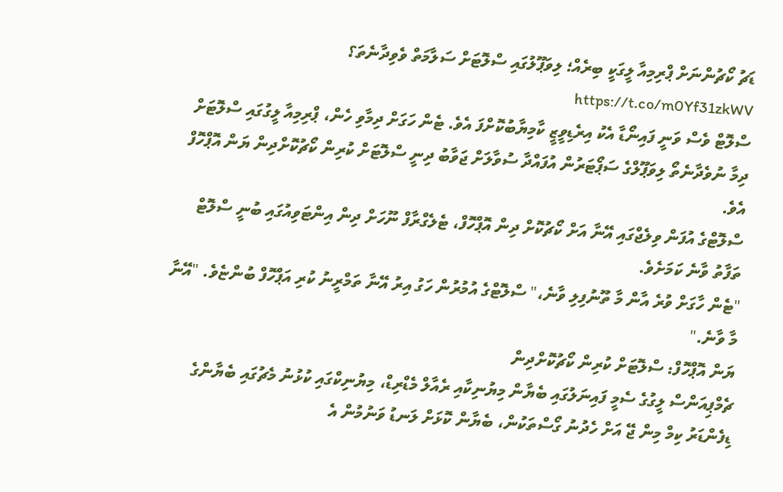ޑަޗު ކޯޗުންނަށް ޕްރިމިއާ ލީގަކީ ބިރެއް؛ ލިވަޕޫލުގައި ސްލޮޓަށް ސަލާމަތް ވެވިދާނެތަ؟ https://t.co/m0Yf31zkWV
ސްލޮޓް ވެސް ވަނީ ފައިނޯޑާ އެކު އިރެޑިވީޒީ ކާމިޔާބުކޮށްފަ އެވެ. ޓެން ހަގަށް ދިމާވި ހެން، ޕްރިމިއާ ލީގުގައި ސްލޮޓަށް ދިމާ ނުވެދާނެތޯ ލިވަޕޫލްގެ ސަޕޯޓަރުން އުފައްދާ ސުވާލަށް ޖަވާބު ދިނީ ސްލޮޓަށް ކުރިން ކޯޗުކޮށްދިން ޔަން އޮޕްހޮފް އެވެ.
ސްލޮޓްގެ އުފަން ވިލެޖްގައި އޭނާ އަށް ކޯޗުކޮށް ދިން އޮޕްހޮފް، ޓެލެގްރާފް ނޫހަށް ދިން އިންޓަވިއުގައި ބުނީ ސްލޮޓް ތަފާތު ވާނެ ކަމަށެވެ.
"ޓެން ހާގަށް ވުރެ އާން މާ ތޫނުފިލި ވާނެ،" ސްލޮޓްގެ އުމުރުން ހަގު އިރު އޭނާ ތަމްރީނު ކުރި އަޕްހޮފް ބުންޏެވެ. "އޭނާ މާ ވާނެ."
ޔަން އޮޕްހޮފް: ސްލޮޓަށް ކުރިން ކޯޗުކޮށްދިން
ޗެމްޕިއަންސް ލީގުގެ ސެމީ ފައިނަލުގައި ބެޔާން މިޔުނިކާއި ރެއާލް މެޑްރިޑް، މިޔުނިކްގައި ކުޅުނު މެޗުގައި ބެޔާންގެ ޑިފެންޑަރު ކިމް މިން ޖޭ އަށް ހެދުނު ގޯސްތަކުން، ބެޔާން ކޮޅަށް ލަނޑު ވަނުމުން އެ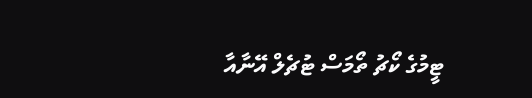ޓީމުގެ ކޯޗު ތޯމަސް ޓުޗެލް އޭނާއާ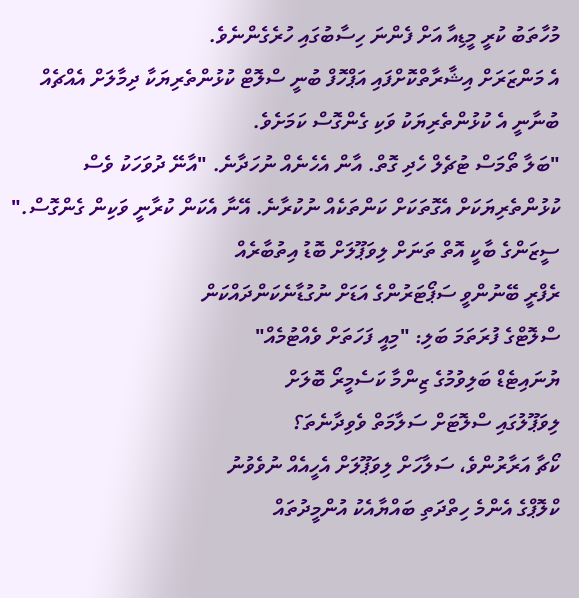މުހާތަބު ކުރީ މީޑިއާ އަށް ފެންނަ ހިސާބުގައި ހުރެގެންނެވެ.
އެ މަންޒަރަށް އިޝާރާތްކޮށްފައި އަޕްހޮފް ބުނީ ސްލޮޓް ކުޅުންތެރިޔަކާ ދިމާލަށް އެއްޗެއް ބުނާނީ އެ ކުޅުންތެރިޔަކު ވަކި ގެންގޮސް ކަމަށެވެ.
"ބަލާ ތޯމަސް ޓުޗެލް ހެދި ގޮތް. އާން އެހެނެއް ނުހަދާނެ. "އާނޭ ދުވަހަކު ވެސް ކުޅުންތެރިޔަކަށް އެގޮތަކަށް ކަންތަކެއް ނުކުރާނެ. އޭނާ އެކަން ކުރާނީ ވަކިން ގެންގޮސް."
ސީޒަންގެ ބާކީ އޮތް ތަނަށް ލިވަޕޫލަށް ބޮޑު އިތުބާރެއް
ރެފްރީ ބޭނުންވީ ސަޕޯޓަރުންގެ އަޑަށް ނުގުޑާނެކަންދައްކަން
ސްލޮޓްގެ ފުރަތަމަ ބަލި: "މިއީ ފަހަތަށް ވެއްޓުމެއް"
ޔުނައިޓެޑް ބަލިވުމުގެ ޒިންމާ ކަސެމީރޯ ބޮލަށް
ލިވަޕޫލުގައި ސްލޮޓަށް ސަލާމަތް ވެވިދާނެތަ؟
ކޯޗާ އަރާރުންވެ، ސަލާހަށް ލިވަޕޫލަށް އެހީއެއް ނުވެވުނު
ކްލޮޕްގެ އެންމެ ހިތްދަތި ބައްޔާއެކު އުންމީދުތައް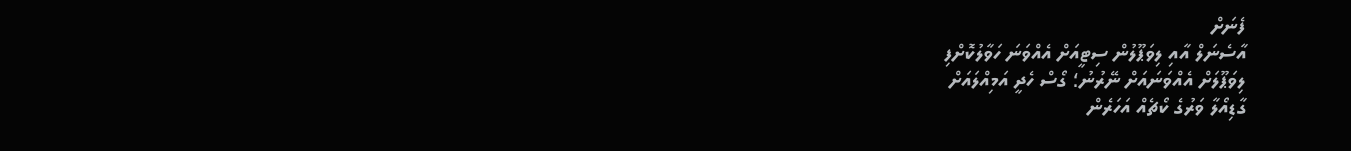ފެނަށް
އާސެނަލް އާއި ލިވަޕޫލުން ސިޓީއަށް އެއްވަނަ ހަވާލުކޮށްފި
ލިވަޕޫލަށް އެއްވަނައަށް ނޭރުނު؛ ގޯސް ހެދީ އަމިއްލައަށް
ގާޑިއޯލާ ވަރުގެ ކޯޗެއް އަހަރެން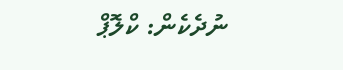ނުދެކެން: ކްލޮޕް